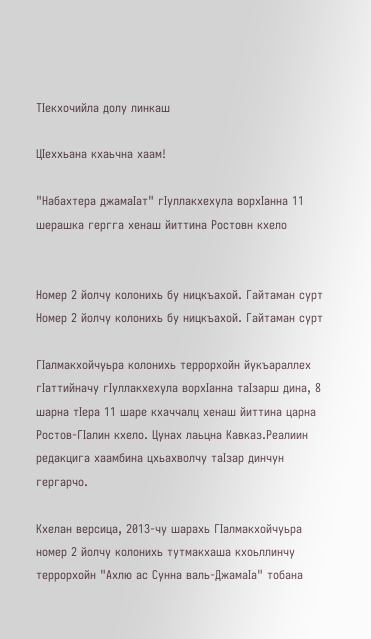ТIекхочийла долу линкаш

ЦIеххьана кхаьчна хаам!

"Набахтера джамаIат" гIуллакхехула ворхIанна 11 шерашка гергга хенаш йиттина Ростовн кхело


Номер 2 йолчу колонихь бу ницкъахой. Гайтаман сурт
Номер 2 йолчу колонихь бу ницкъахой. Гайтаман сурт

ГIалмакхойчуьра колонихь террорхойн йукъараллех гIаттийначу гIуллакхехула ворхIанна таIзарш дина, 8 шарна тIера 11 шаре кхаччалц хенаш йиттина царна Ростов-ГIалин кхело. Цунах лаьцна Кавказ.Реалиин редакцига хаамбина цхьахволчу таIзар динчун гергарчо.

Кхелан версица, 2013-чу шарахь ГIалмакхойчуьра номер 2 йолчу колонихь тутмакхаша кхоьллинчу террорхойн "Ахлю ас Сунна валь-ДжамаIа" тобана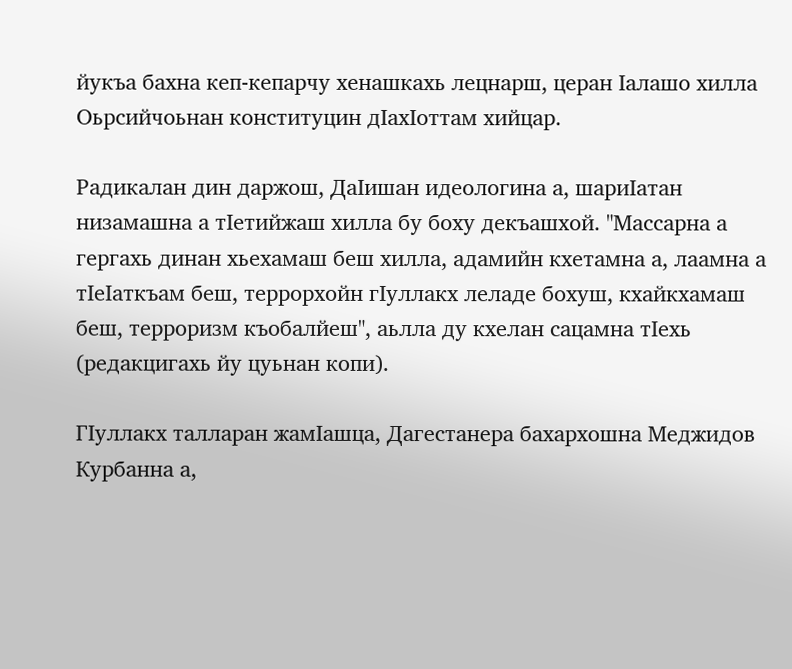йукъа бахна кеп-кепарчу хенашкахь лецнарш, церан Iалашо хилла Оьрсийчоьнан конституцин дIахIоттам хийцар.

Радикалан дин даржош, ДаIишан идеологина а, шариIатан низамашна а тIетийжаш хилла бу боху декъашхой. "Массарна а гергахь динан хьехамаш беш хилла, адамийн кхетамна а, лаамна а тIеIаткъам беш, террорхойн гIуллакх леладе бохуш, кхайкхамаш беш, терроризм къобалйеш", аьлла ду кхелан сацамна тIехь (редакцигахь йу цуьнан копи).

ГIуллакх талларан жамIашца, Дагестанера бахархошна Меджидов Курбанна а,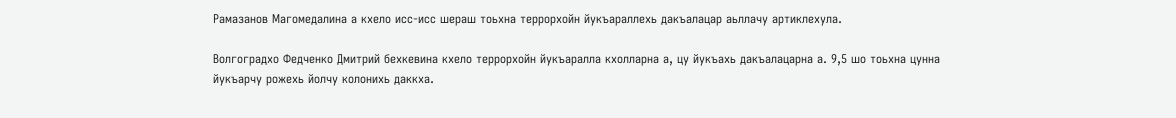Рамазанов Магомедалина а кхело исс-исс шераш тоьхна террорхойн йукъараллехь дакъалацар аьллачу артиклехула.

Волгоградхо Федченко Дмитрий бехкевина кхело террорхойн йукъаралла кхолларна а, цу йукъахь дакъалацарна а. 9,5 шо тоьхна цунна йукъарчу рожехь йолчу колонихь даккха.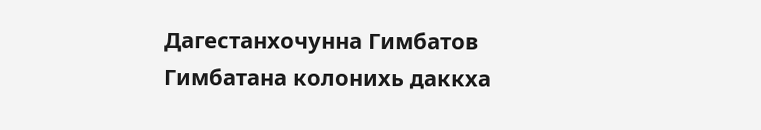Дагестанхочунна Гимбатов Гимбатана колонихь даккха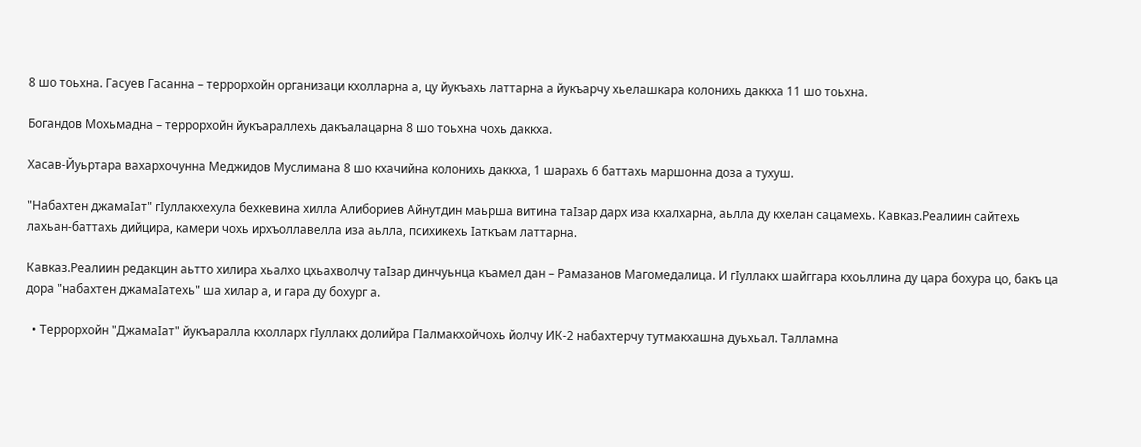8 шо тоьхна. Гасуев Гасанна – террорхойн организаци кхолларна а, цу йукъахь латтарна а йукъарчу хьелашкара колонихь даккха 11 шо тоьхна.

Богандов Мохьмадна – террорхойн йукъараллехь дакъалацарна 8 шо тоьхна чохь даккха.

Хасав-Йуьртара вахархочунна Меджидов Муслимана 8 шо кхачийна колонихь даккха, 1 шарахь 6 баттахь маршонна доза а тухуш.

"Набахтен джамаIат" гIуллакхехула бехкевина хилла Алибориев Айнутдин маьрша витина таIзар дарх иза кхалхарна, аьлла ду кхелан сацамехь. Кавказ.Реалиин сайтехь лахьан-баттахь дийцира, камери чохь ирхъоллавелла иза аьлла, психикехь Iаткъам латтарна.

Кавказ.Реалиин редакцин аьтто хилира хьалхо цхьахволчу таIзар динчуьнца къамел дан – Рамазанов Магомедалица. И гIуллакх шайггара кхоьллина ду цара бохура цо, бакъ ца дора "набахтен джамаIатехь" ша хилар а, и гара ду бохург а.

  • Террорхойн "ДжамаIат" йукъаралла кхолларх гIуллакх долийра ГIалмакхойчохь йолчу ИК-2 набахтерчу тутмакхашна дуьхьал. Талламна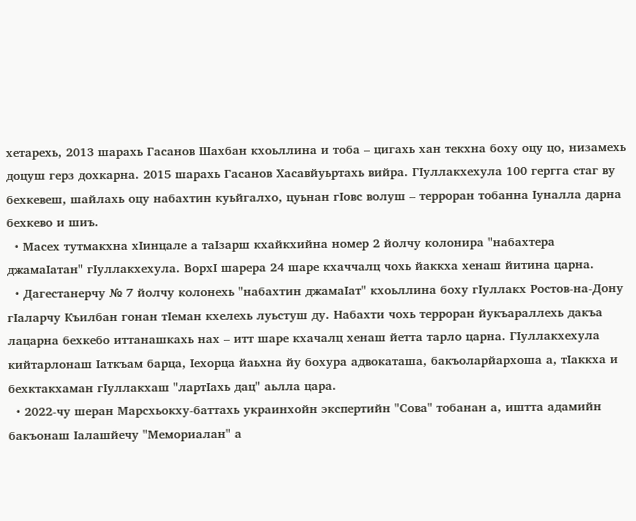хетарехь, 2013 шарахь Гасанов Шахбан кхоьллина и тоба – цигахь хан текхна боху оцу цо, низамехь доцуш герз дохкарна. 2015 шарахь Гасанов Хасавйуьртахь вийра. ГIуллакхехула 100 гергга стаг ву бехкевеш, шайлахь оцу набахтин куьйгалхо, цуьнан гIовс волуш – терроран тобанна Iуналла дарна бехкево и шиъ.
  • Масех тутмакхна хIинцале а таIзарш кхайкхийна номер 2 йолчу колонира "набахтера джамаIатан" гIуллакхехула. ВорхI шарера 24 шаре кхаччалц чохь йаккха хенаш йитина царна.
  • Дагестанерчу № 7 йолчу колонехь "набахтин джамаIат" кхоьллина боху гIуллакх Ростов-на-Дону гIаларчу Къилбан гонан тIеман кхелехь луьстуш ду. Набахти чохь терроран йукъараллехь дакъа лацарна бехкебо иттанашкахь нах – итт шаре кхачалц хенаш йетта тарло царна. ГIуллакхехула кийтарлонаш Iаткъам барца, Iехорца йаьхна йу бохура адвокаташа, бакъоларйархоша а, тIаккха и бехктакхаман гIуллакхаш "лартIахь дац" аьлла цара.
  • 2022-чу шеран Марсхьокху-баттахь украинхойн экспертийн "Сова" тобанан а, иштта адамийн бакъонаш Iалашйечу "Мемориалан" а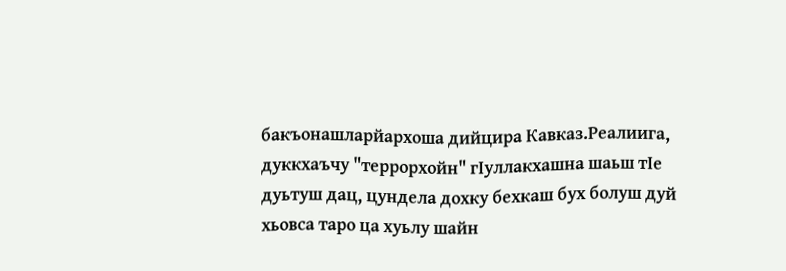бакъонашларйархоша дийцира Кавказ.Реалиига, дуккхаъчу "террорхойн" гIуллакхашна шаьш тIе дуьтуш дац, цундела дохку бехкаш бух болуш дуй хьовса таро ца хуьлу шайн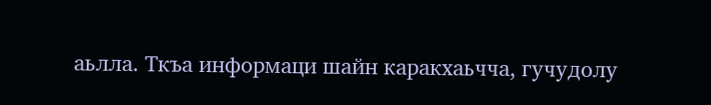аьлла. Ткъа информаци шайн каракхаьчча, гучудолу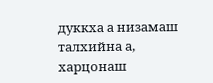дуккха а низамаш талхийна а, харцонаш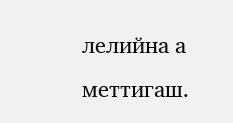лелийна а меттигаш.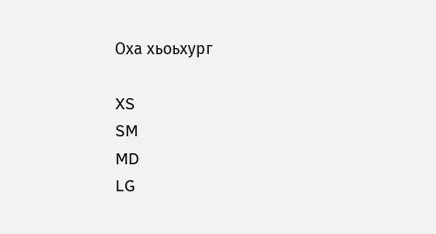Оха хьоьхург

XS
SM
MD
LG